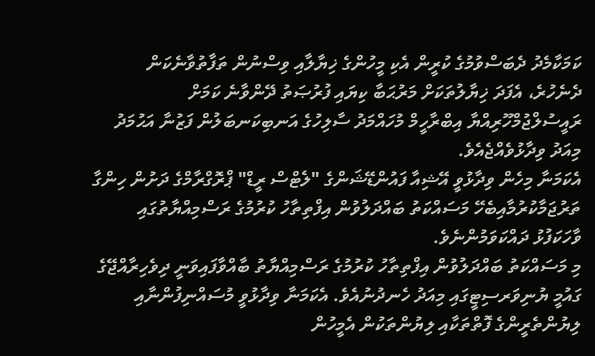ކަމަކާމެދު ދެބަސްވުމުގެ ކުރީން އެކި މީހުންގެ ޚިޔާލާއި ވިސްނުން ތަފާތުވާނެކަން ދެނެހުރެ، އެފަދަ ޚިޔާލުތަކަށް މަރުޙަބާ ކިޔައި ފުރުޞަތު ދޭންވާނެ ކަމަށް ރައީސުލްޖުމްހޫރިއްޔާ އިބްރާހީމް މުހައްމަދު ސާލިހުގެ އަނބިކަނބަލުން ފަޒުނާ އަޙުމަދު މިއަދު ވިދާޅުވެއްޖެއެވެ.
އެކަމަނާ މިހެން ވިދާޅުވީ އޭޝިއާ ފައުންޑޭޝަންގެ "ލެޓްސް ރީޑް" ޕްރޮގްރާމްގެ ދަށުން ހިންގާ ތަރުޖަމާކުރުމާއިބެހޭ މަސައްކަތު ބައްދަލުވުން އިފްތިތާހު ކުރުމުގެ ރަސްމިއްޔާތުގައި ވާހަކަފުޅު ދައްކަވަމުންނެވެ.
މި މަސައްކަތު ބައްދަލުވުން އިފްތިތާހު ކުރުމުގެ ރަސްމިއްޔާތު ބާއްވާފައިވަނީ ދިވެހިރާއްޖޭގެ ގައުމީ ޔުނިވަރސިޓީގައި މިއަދު ހެނދުނުއެވެ. އެކަމަނާ ވިދާޅުވީ މުސައްނިފުންނާއި ލިޔުންތެރީންގެ ފޮތްތަކާއި ލިޔުންތަކުން އެމީހުން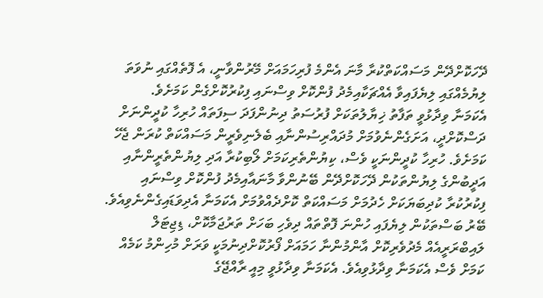ދޭހަކޮށްދޭން މަސައްކަތްކުރާ މާނަ އެންމެ ފުރިހަމައަށް މޭރުންވާނީ، އެ ފޮތެއްގައި ނުވަތަ ލިޔުމެއްގައި ލިޔެފައިވާ އެއްޗަކާއިމެދު ފުންކޮށް ވިސްނައި ފިކުރުކޮށްގެން ކަމަށެވެ.
އެކަމަނާ ވިދާޅުވީ ތަފާތު ޚިޔާލުތަކަށް ފުރުސަތު ދިނުންފަދަ ސިފަތައް ހުރިހާ ކުދީންނަށް ދަސްކޮށްދީ، އަށަގެންނެވުމަށް މުދައްރިސުންނާއި ބެލެނިވެރީން މަސައްކަތް ކުރަން ޖެހޭ ކަމަށެވެ. ހުރިހާ ކުދީންނަކީ ވެސް، ކިޔުންތެރިކަމަށް ލޯބިކުރާ އަދި ލިޔުންތެރީންނާއި އަދީބުންގެ ލިޔުންތަކުން ދޭހަކޮށްދޭން ބޭނުންވާ މާނައާއިމެދު ފުންކޮށް ވިސްނައި ފިކުރުކުރާ ކުދިބަޔަކަށް ހެދުމަށް މަސައްކަތް ކޮށްދެއްވުމަށް އެކަމަނާ އެދިވަޑައިގެންނެވިއެވެ.
ބޭރު ބަސްތަކުން ލިޔެފައި ހުންނަ ފޮތްތައް ދިވެހި ބަހަށް ތަރުޖަމާކޮށް، ޑިޖިޓަލް ލައިބްރަރީއެއް މެދުވެރިކޮށް އާންމުންނާ ހަމައަށް ފޯރުކޮށްދިނުމަކީ ވަރަށް މުހިންމު ކަމެއް ކަމަށް ވެސް އެކަމަނާ ވިދާޅުވިއެވެ. އެކަމަނާ ވިދާޅުވީ މިއީ ރާއްޖޭގެ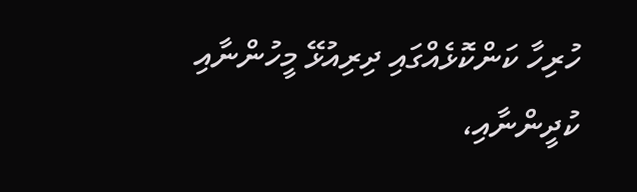ހުރިހާ ކަންކޮޅެއްގައި ދިރިއުޅޭ މީހުންނާއި ކުދީންނާއި،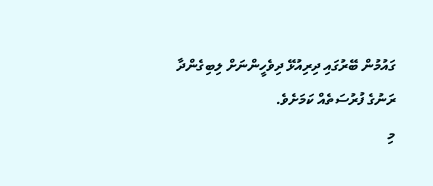ގައުމުން ބޭރުގައި ދިރިއުޅޭ ދިވެހީންނަށް ލިބިގެންދާ ރަނުގެ ފުރުސަތެއް ކަމަށެވެ.
މި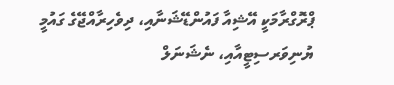ޕްރޮގްރާމަކީ އޭޝިއާ ފައުންޑޭޝަނާއި، ދިވެހިރާއްޖޭގެ ގައުމީ ޔުނިވަރސިޓީއާއި، ނެޝަނަލް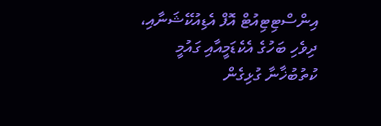އިންސްޓިޓިއުޓް އޮފް އެޑިއުކޭޝަނާއި، ދިވެހި ބަހުގެ އެކެޑަމީއާއި ގައުމީ ކުތުބުޚާނާ ގުޅިގެން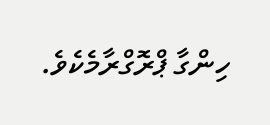ހިންގާ ޕްރޮގްރާމެކެވެ.